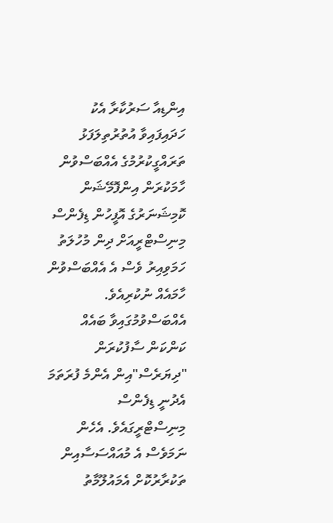އިންޑިއާ ސަރުކާރާ އެކު ހަދައިފައިވާ އުތުރުތިލަފަޅު ތަރައްގީކުރުމުގެ އެއްބަސްވުން ހާމަކުރަން އިންފޮމޭޝަން ކޮމިޝަނަރުގެ އޮފީހުން ޑިފެންސް މިނިސްޓްރީއަށް ދިން މުހުލަތު ހަމަވިއިރު ވެސް އެ އެއްބަސްވުން ހާމައެއް ނުކުރިއެވެ.
އެއްބަސްވުމުގައިވާ ބައެއް ކަންކަން ސާފުކުރަން "ދިޔަރެސް"އިން އެންމެ ފުރަތަމަ އެދުނީ ޑިފެންސް މިނިސްޓްރީގައެވެ. އެހެން ނަމަވެސް އެ މުއައްސަސާއިން ތަކުރާރުކޮށް އެމައުލޫމާތު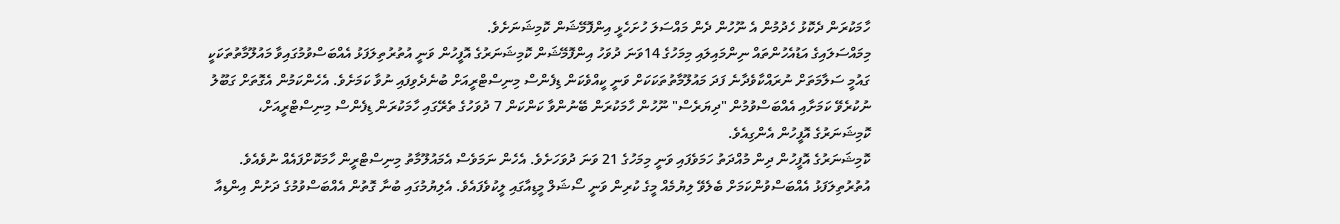ހާމަކުރަން ދެކޮޅު ހެދުމުން އެ ނޫހުން ދެން މައްސަލަ ހުށަހެޅީ އިންފޮމޭޝަން ކޮމިޝަނަށެވެ.
މިމައްސަލައިގެ އަޑުއެހުންތައް ނިންމައިލައި މިމަހުގެ 14ވަނަ ދުވަހު އިންފޮމޭޝަން ކޮމިޝަނަރުގެ އޮފީހުން ވަނީ އުތުރުތިލަފަޅު އެއްބަސްވުމުގައިވާ މައުލޫމާތުތަކަކީ ގައުމީ ސަލާމަތަށް ނުރައްކާވެދާނެ ފަދަ މައުލޫމާތުތަކަކަށް ވަނީ ކީއްވެކަން ޑިފެންސް މިނިސްޓްރީއަށް ބުނެދެވިފައި ނުވާ ކަމަށެވެ. އެހެންކަމުން އެގޮތަށް ގަބޫލު ނުކުރެވޭ ކަމަށާއި އެއްބަސްވުމުން "ދިޔަރެސް" ނޫހުން ހާމަކުރަން ބޭނުންވާ ކަންކަން 7 ދުވަހުގެ ތެރޭގައި ހާމަކުރަން ޑިފެންސް މިނިސްޓްރީއަށް، ކޮމިޝަނަރުގެ އޮފީހުން އެންގިއެވެ.
ކޮމިޝަނަރުގެ އޮފީހުން ދިން މުއްދަތު ހަމަވެފައި ވަނީ މިމަހުގެ 21 ވަނަ ދުވަހަށެވެ. އެހެން ނަމަވެސް އެމައުލޫމާތު މިނިސްޓްރީން ހާމަކޮށްފައެއް ނުވެއެވެ.
އުތުރުތިލަފަޅު އެއްބަސްވުންކަމަށް ބެލެވޭ ލިޔުމެއް މީގެ ކުރިން ވަނީ ސޯޝަލް މީޑިއާގައި ލީކުވެފައެވެ. އެލިޔުމުގައި ބުނާ ގޮތުން އެއްބަސްވުމުގެ ދަށުން އިންޑިއާ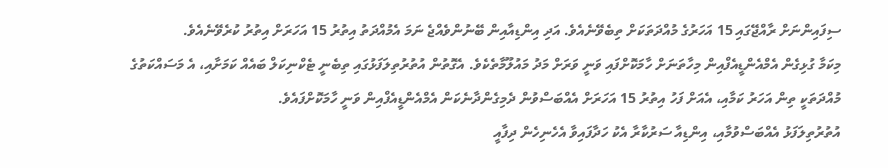ސިފައިންނަށް ރާއްޖޭގައި 15 އަހަރުގެ މުއްދަތަކަށް ތިބެވޭނެއެވެ. އަދި އިންޑިއާއިން ބޭނުންވެއްޖެ ނަމަ އެމުއްދަތު އިތުރު 15 އަހަރަށް އިތުރު ކުރެވޭނެއެވެ.
މިކަމާ ގުޅިގެން އެމްއެންޑީއެފްއިން މިހާތަނަށް ހާމަކޮށްފައި ވަނީ ވަރަށް މަދު މައުލޫމާތެކެވެ. އެގޮތުން އުތުރުތިލަފަޅުގައި ތިބެނީ ޓެކްނިކަލް ބައެއް ކަމަށާއި، އެ މަސައްކަތުގެ މުއްދަތަކީ ތިން އަހަރު ކަމާއި، އެއަށް ފަހު އިތުރު 15 އަހަރަށް އެއްބަސްވުން ދެމިގެންދާނެކަން އެމްއެންޑީއެފްއިން ވަނީ ހާމަކޮށްފައެވެ.
އުތުރުތިލަފަޅު އެއްބަސްވުމާއި، އިންޑިއާ ސަރުކާރާ އެކު ހަދާފައިވާ އެހެނިހެން ދިފާއީ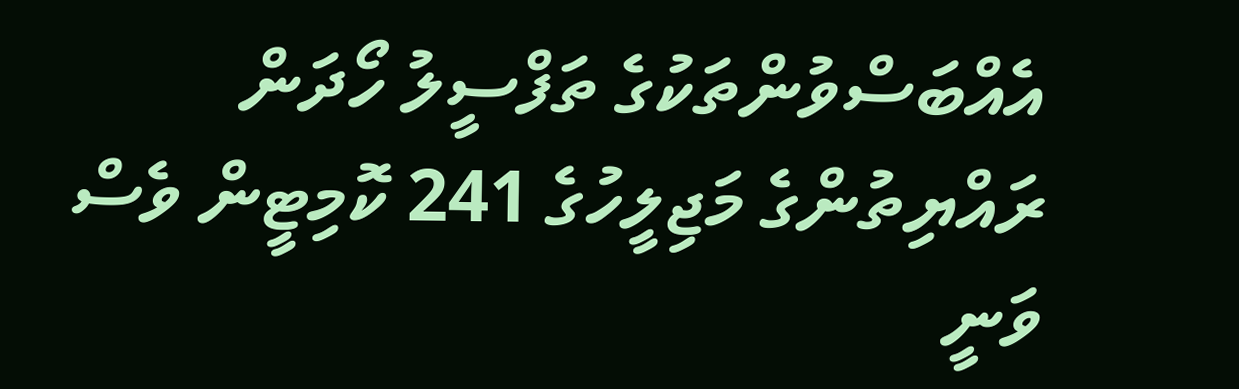އެއްބަސްވުންތަކުގެ ތަފްސީލު ހޯދަން ރައްޔިތުންގެ މަޖިލީހުގެ 241 ކޮމިޓީން ވެސް ވަނީ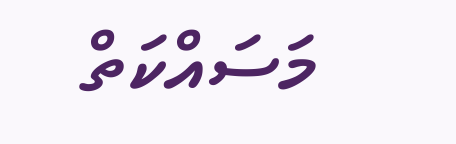މަސައްކަތް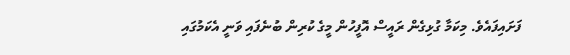ފަށައިފައެވެ. މިކަމާ ގުޅިގެން ރައީސް އޮފީހުން މީގެ ކުރިން ބުނެފައި ވަނީ އެކަމުގައި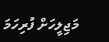މަޖިލީހަށް ފުރިހަމަ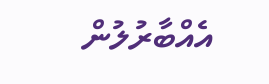އެއްބާރުލުން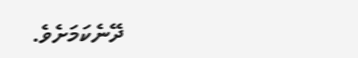ދޭނެކަމަށެވެ.